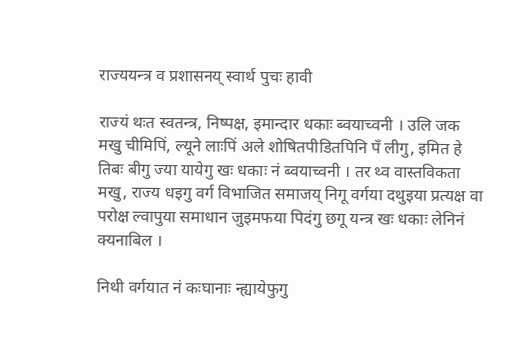राज्ययन्त्र व प्रशासनय् स्वार्थ पुचः हावी

राज्यं थःत स्वतन्त्र, निष्पक्ष, इमान्दार धकाः ब्वयाच्वनी । उलि जक मखु चीमिपिं, ल्यूने लाःपिं अले शोषितपीडितपिनि पँ लीगु, इमित हे तिबः बीगु ज्या यायेगु खः धकाः नं ब्वयाच्वनी । तर थ्व वास्तविकता मखु, राज्य धइगु वर्ग विभाजित समाजय् निगू वर्गया दथुइया प्रत्यक्ष वा परोक्ष ल्वापुया समाधान जुइमफया पिदंगु छगू यन्त्र खः धकाः लेनिनं क्यनाबिल ।

निथी वर्गयात नं कःघानाः न्ह्यायेफुगु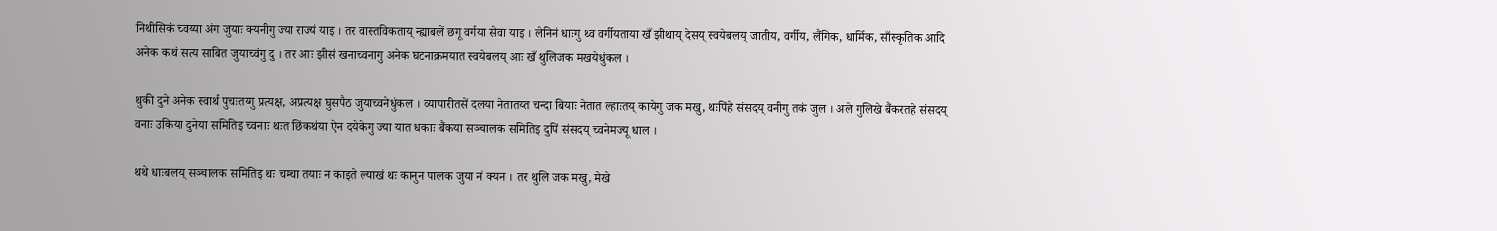निथीसिकं च्वय्या अंग जुयाः क्यनीगु ज्या राज्यं याइ । तर वास्तविकताय् न्ह्याबलें छगू वर्गया सेवा याइ । लेनिनं धाःगु थ्व वर्गीयताया खँ झीथाय् देसय् स्वयेबलय् जातीय, वर्गीय, लैंगिक, धार्मिक, साँस्कृतिक आदि अनेक कथं सत्य साबित जुयाच्वंगु दु । तर आः झीसं खनाच्वनागु अनेक घटनाक्रमयात स्वयेबलय् आः खँ थुलिजक मखयेधुंकल ।

थुकी दुने अनेक स्वार्थ पुचःतय्गु प्रत्यक्ष, अप्रत्यक्ष घुसपैठ जुयाच्वनेधुंकल । व्यापारीतसें दलया नेतातय्त चन्दा बियाः नेतात ल्हाःतय् कायेगु जक मखु, थःपिंहे संसदय् वनीगु तकं जुल । अले गुलिखे बैंकरतहे संसदय् वनाः उकिया दुनेया समितिइ च्वनाः थःत छिंकथंया ऐन दयेकेगु ज्या यात धकाः बैंकया सञ्चालक समितिइ दुपिं संसदय् च्वनेमज्यू धाल ।

थथे धाःबलय् सञ्चालक समितिइ थः चम्चा तयाः न काइते ल्याखं थः कानुन पालक जुया नं क्यन । तर थुलि जक मखु, मेखे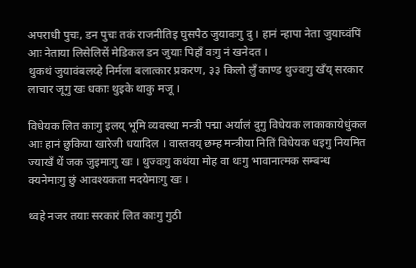अपराधी पुचः, डन पुचः तकं राजनीतिइ घुसपैठ जुयावःगु दु । हानं न्हापा नेता जुयाच्वंपिं आः नेताया लिसेलिसें मेडिकल डन जुयाः पिहाँ वःगु नं खनेदत ।
थुकथं जुयावंबलय्हे निर्मला बलात्कार प्रकरण, ३३ किलो लुँ काण्ड थुज्वःगु खँय् सरकार लाचार जूगु खः धकाः थुइके थाकु मजू ।

विधेयक लित काःगु इलय् भूमि व्यवस्था मन्त्री पद्मा अर्यालं दुगु विधेयक लाकाकायेधुंकल आः हानं छुकिया खारेजी धयादिल । वास्तवय् छम्ह मन्त्रीया नितिं विधेयक धइगु नियमित ज्याखँ थें जक जुइमाःगु खः । थुज्वःगु कथंया मोह वा थःगु भावानात्मक सम्बन्ध क्यनेमाःगु छुं आवश्यकता मदयेमाःगु खः ।

थ्वहे नजर तयाः सरकारं लित काःगु गुठी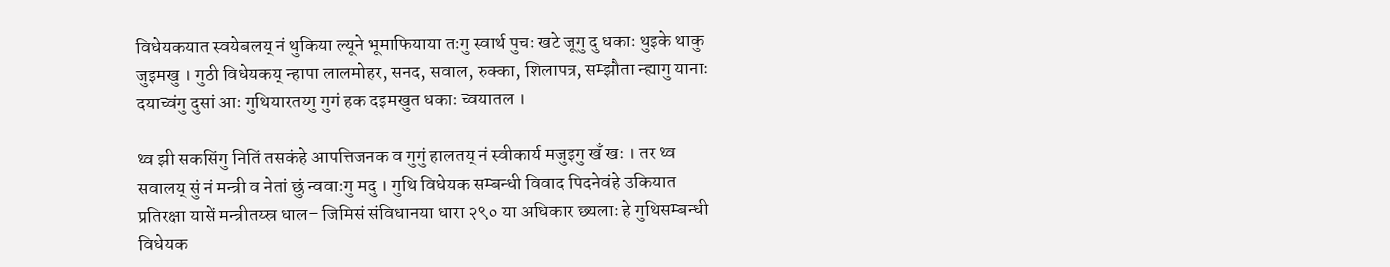विधेयकयात स्वयेबलय् नं थुकिया ल्यूने भूमाफियाया तःगु स्वार्थ पुचः खटे जूगु दु धकाः थुइके थाकु जुइमखु । गुठी विधेयकय् न्हापा लालमोहर, सनद, सवाल, रुक्का, शिलापत्र, सम्झौता न्ह्यागु यानाः दयाच्वंगु दुसां आः गुथियारतय्गु गुगं हक दइमखुत धकाः च्वयातल ।

थ्व झी सकसिंगु नितिं तसकंहे आपत्तिजनक व गुगुं हालतय् नं स्वीकार्य मजुइगु खँ खः । तर थ्व सवालय् सुं नं मन्त्री व नेतां छुं न्ववाःगु मदु । गुथि विधेयक सम्बन्धी विवाद पिदनेवंहे उकियात प्रतिरक्षा यासें मन्त्रीतय्स्र धाल– जिमिसं संविधानया धारा २९० या अधिकार छ्यलाः हे गुथिसम्बन्धी विधेयक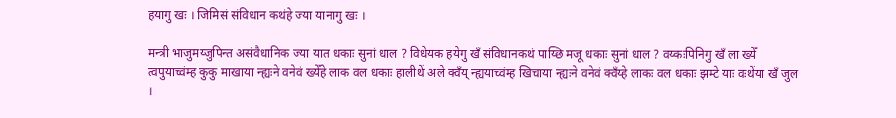हयागु खः । जिमिसं संविधान कथंहे ज्या यानागु खः ।

मन्त्री भाजुमय्जुपिन्त असंवैधानिक ज्या यात धकाः सुनां धाल ? विधेयक हयेगु खँ संविधानकथं पाय्छि मजू धकाः सुनां धाल ? वय्कःपिनिगु खँ ला ख्येँ त्वपुयाच्वंम्ह कुकु माखाया न्ह्यःने वनेवं ख्येँहे लाक वल धकाः हालीथें अले क्वँय् न्ह्ययाच्वंम्ह खिचाया न्ह्यःने वनेवं क्वँय्हे लाकः वल धकाः झम्टे याः वःथेंया खँ जुल ।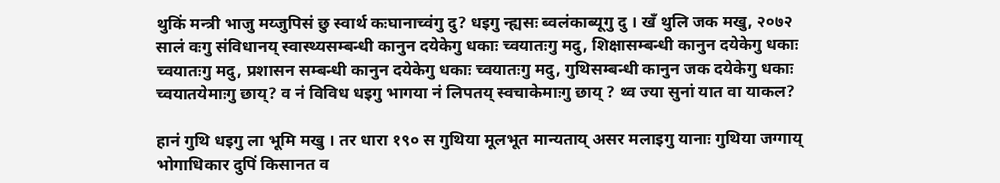थुकिं मन्त्री भाजु मय्जुपिसं छु स्वार्थ कःघानाच्वंगु दु? धइगु न्ह्यसः ब्वलंकाब्यूगु दु । खँ थुलि जक मखु, २०७२ सालं वःगु संविधानय् स्वास्थ्यसम्बन्धी कानुन दयेकेगु धकाः च्वयातःगु मदु, शिक्षासम्बन्धी कानुन दयेकेगु धकाः च्वयातःगु मदु, प्रशासन सम्बन्धी कानुन दयेकेगु धकाः च्वयातःगु मदु, गुथिसम्बन्धी कानुन जक दयेकेगु धकाः च्वयातयेमाःगु छाय्? व नं विविध धइगु भागया नं लिपतय् स्वचाकेमाःगु छाय् ? थ्व ज्या सुनां यात वा याकल?

हानं गुथि धइगु ला भूमि मखु । तर धारा १९० स गुथिया मूलभूत मान्यताय् असर मलाइगु यानाः गुथिया जग्गाय् भोगाधिकार दुपिं किसानत व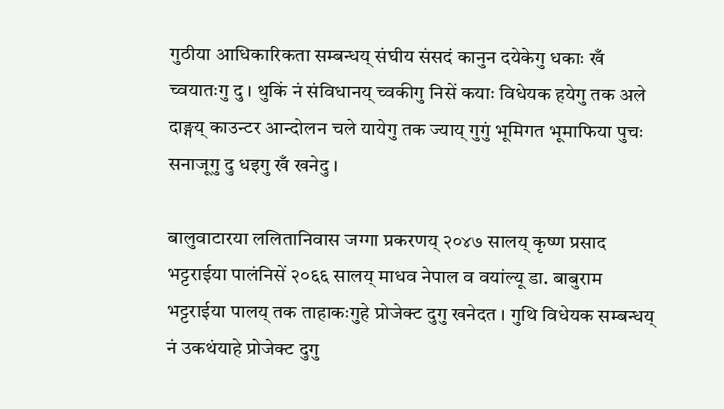गुठीया आधिकारिकता सम्बन्धय् संघीय संसदं कानुन दयेकेगु धकाः खँ च्वयातःगु दु । थुकिं नं संविधानय् च्वकीगु निसें कयाः विधेयक हयेगु तक अले दाङ्गय् काउन्टर आन्दोलन चले यायेगु तक ज्याय् गुगुं भूमिगत भूमाफिया पुचः सनाजूगु दु धइगु खँ खनेदु ।

बालुवाटारया ललितानिवास जग्गा प्रकरणय् २०४७ सालय् कृष्ण प्रसाद भट्टराईया पालंनिसें २०६६ सालय् माधव नेपाल व वयांल्यू डा. बाबुराम भट्टराईया पालय् तक ताहाकःगुहे प्रोजेक्ट दुगु खनेदत । गुथि विधेयक सम्बन्धय् नं उकथंयाहे प्रोजेक्ट दुगु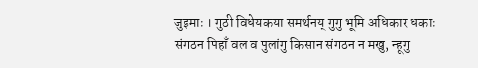जुइमाः । गुठी विधेयकया समर्थनय् गुगु भूमि अधिकार धकाः संगठन पिहाँ वल व पुलांगु किसान संगठन न मखु, न्हूगु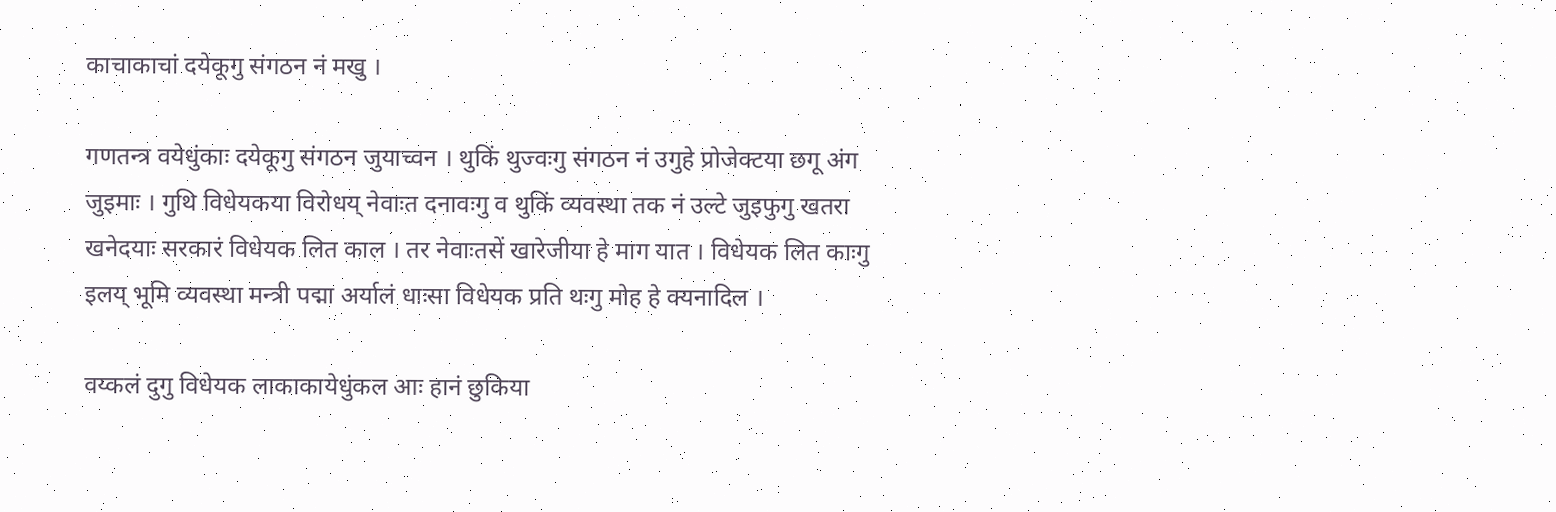काचाकाचां दयेकूगु संगठन नं मखु ।

गणतन्त्र वयेधुंकाः दयेकूगु संगठन जुयाच्वन । थुकिं थुज्वःगु संगठन नं उगुहे प्रोजेक्टया छगू अंग जुइमाः । गुथि विधेयकया विरोधय् नेवाःत दनावःगु व थुकिं व्यवस्था तक नं उल्टे जुइफुगु खतरा खनेदयाः सरकारं विधेयक लित काल । तर नेवाःतसें खारेजीया हे माग यात । विधेयक लित काःगु इलय् भूमि व्यवस्था मन्त्री पद्मा अर्यालं धाःसा विधेयक प्रति थःगु मोह हे क्यनादिल ।

वय्कलं दुगु विधेयक लाकाकायेधुंकल आः हानं छुकिया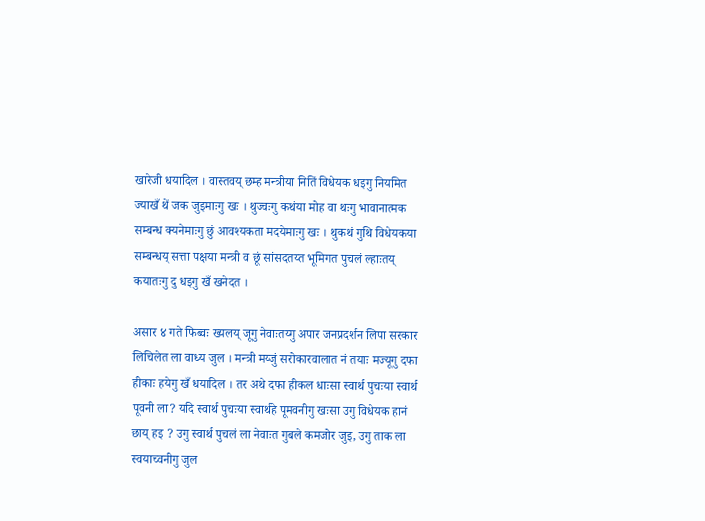खारेजी धयादिल । वास्तवय् छम्ह मन्त्रीया नितिं विधेयक धइगु नियमित ज्याखँ थें जक जुइमाःगु खः । थुज्वःगु कथंया मोह वा थःगु भावानात्मक सम्बन्ध क्यनेमाःगु छुं आवश्यकता मदयेमाःगु खः । थुकथं गुथि विधेयकया सम्बन्धय् सत्ता पक्षया मन्त्री व छूं सांसदतय्त भूमिगत पुचलं ल्हाःतय् कयातःगु दु धइगु खँ खनेदत ।

असार ४ गते फिब्वः ख्यलय् जूगु नेवाःतय्गु अपार जनप्रदर्शन लिपा सरकार लिचिलेत ला वाध्य जुल । मन्त्री मय्जुं सरोकारवालात नं तयाः मज्यूगु दफा हीकाः हयेगु खँ धयादिल । तर अथे दफा हीकल धाःसा स्वार्थ पुचःया स्वार्थ पूवनी ला? यदि स्वार्थ पुचःया स्वार्थहे पूमवनीगु खःसा उगु विधेयक हानं छाय् हइ ? उगु स्वार्थ पुचलं ला नेवाःत गुबले कमजोर जुइ, उगु ताक ला स्वयाच्वनीगु जुल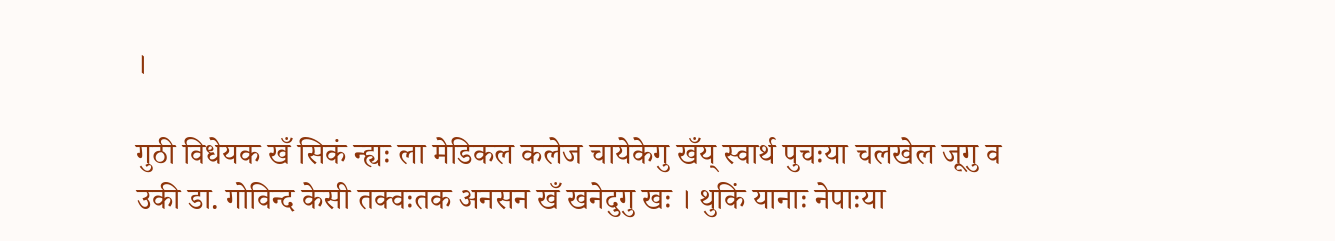।

गुठी विधेयक खँ सिकं न्ह्यः ला मेडिकल कलेज चायेकेगु खँय् स्वार्थ पुचःया चलखेल जूगु व उकी डा. गोविन्द केसी तक्वःतक अनसन खँ खनेदुगु खः । थुकिं यानाः नेपाःया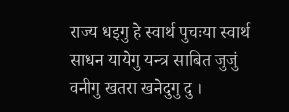राज्य धइगु हे स्वार्थ पुचःया स्वार्थ साधन यायेगु यन्त्र साबित जुजुं वनीगु खतरा खनेदुगु दु ।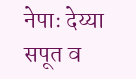नेपाः देय्या सपूत व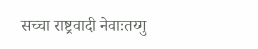सच्चा राष्ट्रवादी नेवाःतय्गु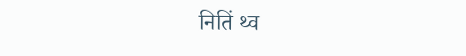नितिं थ्व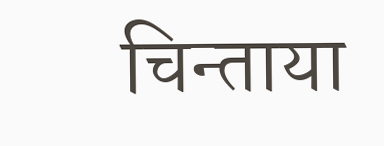चिन्ताया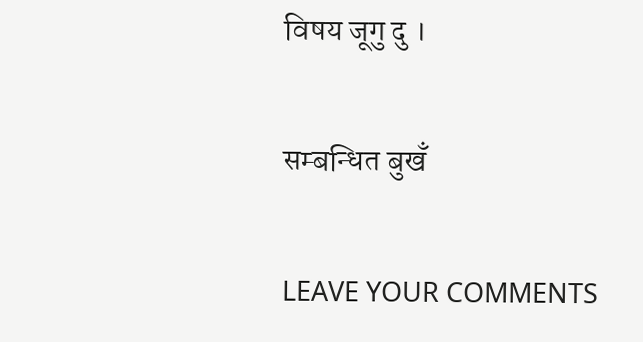विषय जूगु दु ।

सम्बन्धित बुखँ

LEAVE YOUR COMMENTS